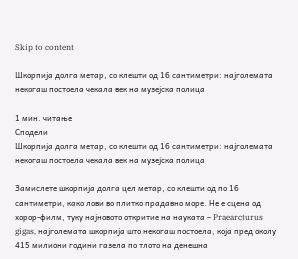Skip to content

Шкорпија долга метар, со клешти од 16 сантиметри: најголемата некогаш постоела чекала век на музејска полица

1 мин. читање
Сподели
Шкорпија долга метар, со клешти од 16 сантиметри: најголемата некогаш постоела чекала век на музејска полица

Замислете шкорпија долга цел метар, со клешти од по 16 сантиметри, како лови во плитко прадавно море. Не е сцена од хорор-филм, туку најновото откритие на науката – Praearcturus gigas, најголемата шкорпија што некогаш постоела, која пред околу 415 милиони години газела по тлото на денешна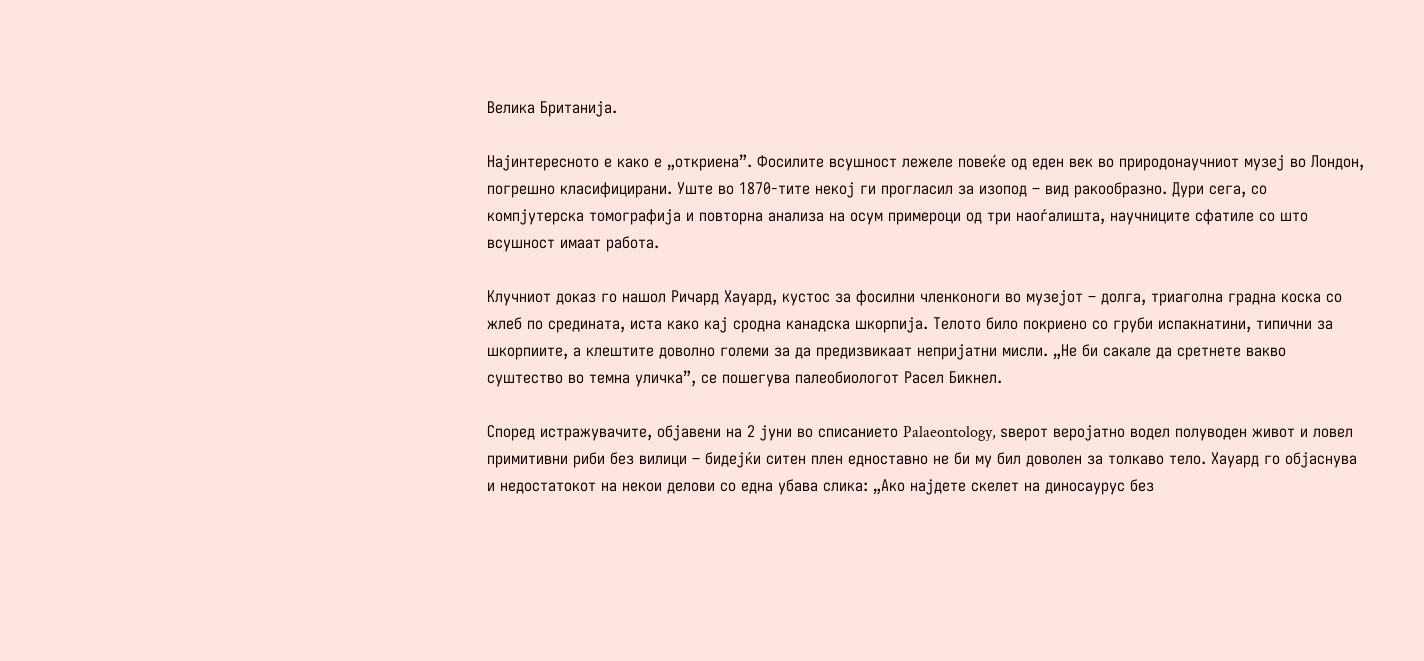Велика Британија.

Најинтересното е како е „откриена”. Фосилите всушност лежеле повеќе од еден век во природонаучниот музеј во Лондон, погрешно класифицирани. Уште во 1870-тите некој ги прогласил за изопод – вид ракообразно. Дури сега, со компјутерска томографија и повторна анализа на осум примероци од три наоѓалишта, научниците сфатиле со што всушност имаат работа.

Клучниот доказ го нашол Ричард Хауард, кустос за фосилни членконоги во музејот – долга, триаголна градна коска со жлеб по средината, иста како кај сродна канадска шкорпија. Телото било покриено со груби испакнатини, типични за шкорпиите, а клештите доволно големи за да предизвикаат непријатни мисли. „Не би сакале да сретнете вакво суштество во темна уличка”, се пошегува палеобиологот Расел Бикнел.

Според истражувачите, објавени на 2 јуни во списанието Palaeontology, ѕверот веројатно водел полуводен живот и ловел примитивни риби без вилици – бидејќи ситен плен едноставно не би му бил доволен за толкаво тело. Хауард го објаснува и недостатокот на некои делови со една убава слика: „Ако најдете скелет на диносаурус без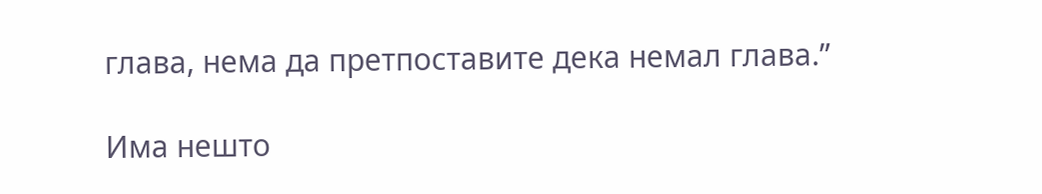глава, нема да претпоставите дека немал глава.”

Има нешто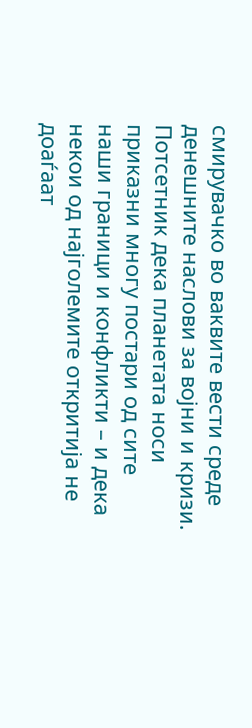смирувачко во ваквите вести среде денешните наслови за војни и кризи. Потсетник дека планетата носи приказни многу постари од сите наши граници и конфликти – и дека некои од најголемите откритија не доаѓаат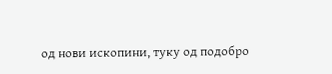од нови ископини, туку од подобро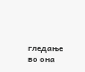гледање во она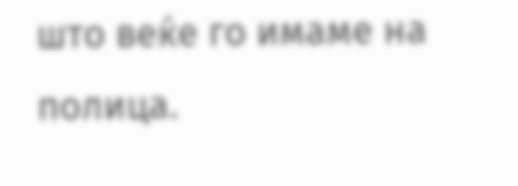што веќе го имаме на полица.